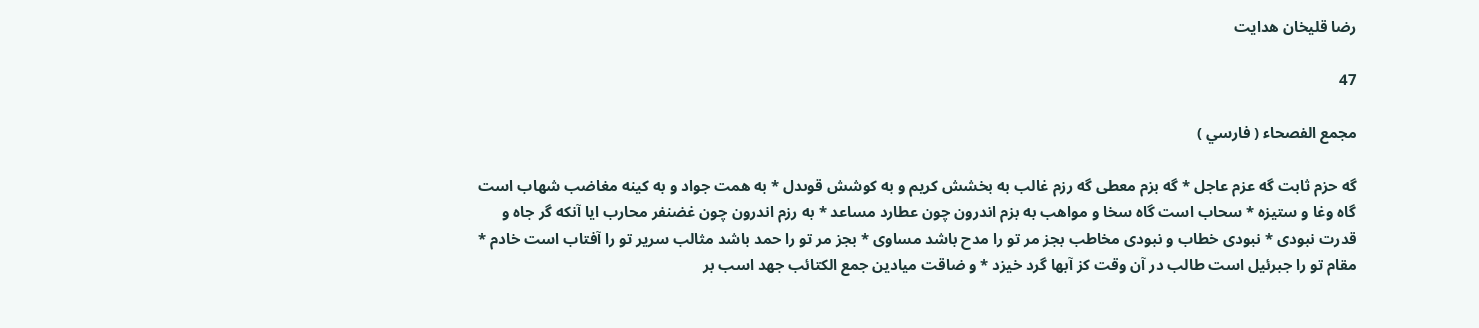رضا قليخان هدايت

47

مجمع الفصحاء ( فارسي )

گه حزم ثابت گه عزم عاجل * گه بزم معطى گه رزم غالب به بخشش كريم و به كوشش قوىدل * به همت جواد و به كينه مغاضب شهاب است گاه وغا و ستيزه * سحاب است گاه سخا و مواهب به بزم اندرون چون عطارد مساعد * به رزم اندرون چون غضنفر محارب ايا آنكه گر جاه و قدرت نبودى * نبودى خطاب و نبودى مخاطب بجز مر تو را مدح باشد مساوى * بجز مر تو را حمد باشد مثالب سرير تو را آفتاب است خادم * مقام تو را جبرئيل است طالب در آن وقت كز آبها گرد خيزد * و ضاقت ميادين جمع الكتائب جهد اسب بر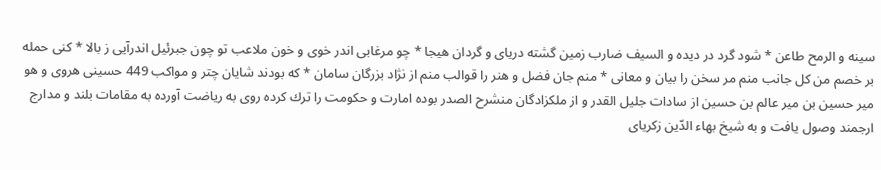سينه و الرمح طاعن * شود گرد در ديده و السيف ضارب زمين گشته درياى و گردان هيجا * چو مرغابى اندر خوى و خون ملاعب تو چون جبرئيل اندرآيى ز بالا * كنى حمله بر خصم من كل جانب منم مر سخن را بيان و معانى * منم جان فضل و هنر را قوالب منم از نژاد بزرگان سامان * كه بودند شايان چتر و مواكب 449 حسينى هروى و هو مير حسين بن مير عالم بن حسين از سادات جليل القدر و از ملكزادگان منشرح الصدر بوده امارت و حكومت را ترك كرده روى به رياضت آورده به مقامات بلند و مدارج ارجمند وصول يافت و به شيخ بهاء الدّين زكرياى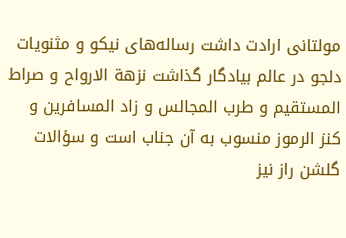مولتانى ارادت داشت رساله‌هاى نيكو و مثنويات دلجو در عالم بيادگار گذاشت نزهة الارواح و صراط المستقيم و طرب المجالس و زاد المسافرين و كنز الرموز منسوب به آن جناب است و سؤالات گلشن راز نيز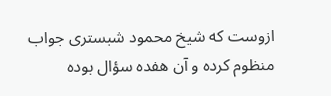ازوست كه شيخ محمود شبسترى جواب منظوم كرده و آن هفده سؤال بوده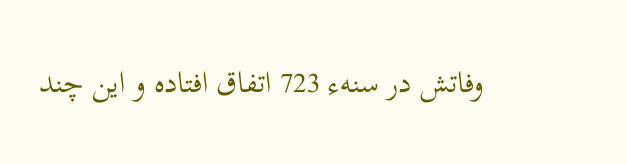وفاتش در سنهء 723 اتفاق افتاده و اين چند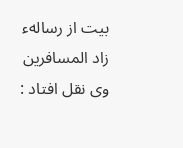بيت از رسالهء زاد المسافرين وى نقل افتاد :